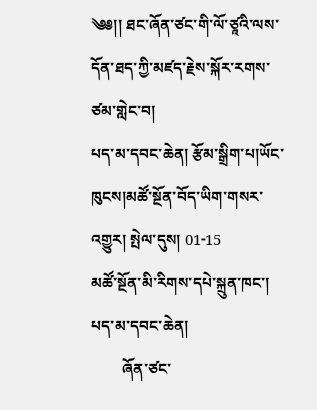༄༅།། ཐང་ཞོན་ཙང་གི་ལོ་ཙཱའི་ལས་དོན་ཐད་ཀྱི་མཛད་རྗེས་སྐོར་རགས་ཙམ་གླེང་བ།
པད་མ་དབང་ཆེན། རྩོམ་སྒྲིག་པ།ཡོང་ཁུངས།མཚོ་སྔོན་བོད་ཡིག་གསར་འགྱུར། སྤེལ་དུས། 01-15
མཚོ་སྔོན་མི་རིགས་དཔེ་སྐྲུན་ཁང་། པད་མ་དབང་ཆེན།
        ཞོན་ཙང་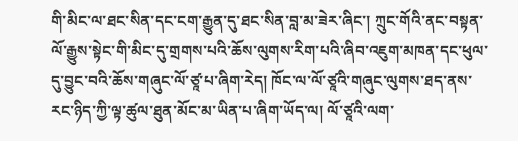གི་མིང་ལ་ཐང་སིན་དང་ངག་རྒྱུན་དུ་ཐང་སིན་བླ་མ་ཟེར་ཞིང་། ཀྲུང་གོའི་ནང་བསྟན་ལོ་རྒྱུས་སྟེང་གི་མིང་དུ་གྲགས་པའི་ཆོས་ལུགས་རིག་པའི་ཞིབ་འཇུག་མཁན་དང་ཕུལ་དུ་བྱུང་བའི་ཆོས་གཞུང་ལོ་ཙཱ་པ་ཞིག་རེད། ཁོང་ལ་ལོ་ཙཱའི་གཞུང་ལུགས་ཐད་ནས་རང་ཉིད་ཀྱི་ལྟ་ཚུལ་ཐུན་མོང་མ་ཡིན་པ་ཞིག་ཡོད་ལ། ལོ་ཙཱའི་ལག་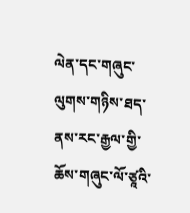ལེན་དང་གཞུང་ལུགས་གཉིས་ཐད་ནས་རང་རྒྱལ་གྱི་ཆོས་གཞུང་ལོ་ཙཱའི་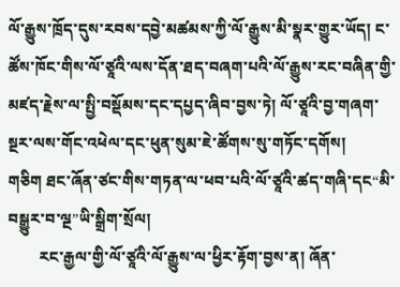ལོ་རྒྱུས་ཁྲོད་དུས་རབས་དབྱེ་མཚམས་ཀྱི་ལོ་རྒྱུས་མི་སྣར་གྱུར་ཡོད། ང་ཚོས་ཁོང་གིས་ལོ་ཙཱའི་ལས་དོན་ཐད་བཞག་པའི་ལོ་རྒྱུས་རང་བཞིན་གྱི་མཛད་རྗེས་ལ་སྤྱི་བསྡོམས་དང་དཔྱད་ཞིབ་བྱས་ཏེ། ལོ་ཙཱའི་བྱ་གཞག་སྔར་ལས་གོང་འཕེལ་དང་ཕུན་སུམ་ཇེ་ཚོགས་སུ་གཏོང་དགོས།
གཅིག ཐང་ཞོན་ཙང་གིས་གཏན་ལ་ཕབ་པའི་ལོ་ཙཱའི་ཚད་གཞི་དང“མི་བསྒྱུར་བ་ལྔ”ཡི་སྒྲིག་སྲོལ།
        རང་རྒྱལ་གྱི་ལོ་ཙཱའི་ལོ་རྒྱུས་ལ་ཕྱིར་རྟོག་བྱས་ན། ཞོན་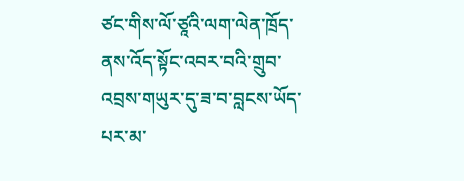ཙང་གིས་ལོ་ཙཱའི་ལག་ལེན་ཁྲོད་ནས་འོད་སྟོང་འབར་བའི་གྲུབ་འབྲས་གཡུར་དུ་ཟ་བ་བླངས་ཡོད་པར་མ་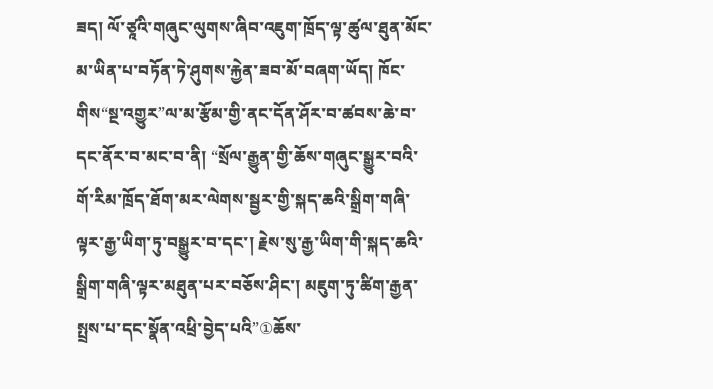ཟད། ལོ་ཙཱའི་གཞུང་ལུགས་ཞིབ་འཇུག་ཁྲོད་ལྟ་ཚུལ་ཐུན་མོང་མ་ཡིན་པ་བཏོན་ཏེ་ཤུགས་རྐྱེན་ཟབ་མོ་བཞག་ཡོད། ཁོང་གིས“སྔ་འགྱུར”ལ་མ་རྩོམ་གྱི་ནང་དོན་ཤོར་བ་ཚབས་ཆེ་བ་དང་ནོར་བ་མང་བ་ནི། “སྲོལ་རྒྱུན་གྱི་ཆོས་གཞུང་སྒྱུར་བའི་གོ་རིམ་ཁྲོད་ཐོག་མར་ལེགས་སྦྱར་གྱི་སྐད་ཆའི་སྒྲིག་གཞི་ལྟར་རྒྱ་ཡིག་ཏུ་བསྒྱུར་བ་དང་། རྗེས་སུ་རྒྱ་ཡིག་གི་སྐད་ཆའི་སྒྲིག་གཞི་ལྟར་མཐུན་པར་བཅོས་ཤིང་། མཇུག་ཏུ་ཚིག་རྒྱན་སྤྲས་པ་དང་སྣོན་འཕྲི་བྱེད་པའི”①ཆོས་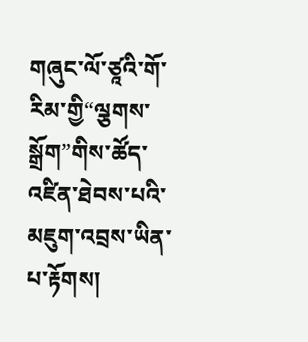གཞུང་ལོ་ཙཱའི་གོ་རིམ་གྱི“ལྕགས་སྒྲོག”གིས་ཚོད་འཛིན་ཐེབས་པའི་མཇུག་འབྲས་ཡིན་པ་རྟོགས།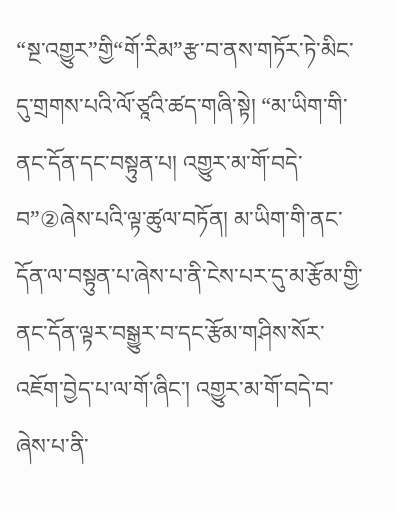“སྔ་འགྱུར”གྱི“གོ་རིམ”རྩ་བ་ནས་གཏོར་ཏེ་མིང་དུ་གྲགས་པའི་ལོ་ཙཱའི་ཚད་གཞི་སྟེ། “མ་ཡིག་གི་ནང་དོན་དང་བསྟུན་པ། འགྱུར་མ་གོ་བདེ་བ”②ཞེས་པའི་ལྟ་ཚུལ་བཏོན། མ་ཡིག་གི་ནང་དོན་ལ་བསྟུན་པ་ཞེས་པ་ནི་ངེས་པར་དུ་མ་རྩོམ་གྱི་ནང་དོན་ལྟར་བསྒྱུར་བ་དང་རྩོམ་གཤིས་སོར་འཇོག་བྱེད་པ་ལ་གོ་ཞིང་། འགྱུར་མ་གོ་བདེ་བ་ཞེས་པ་ནི་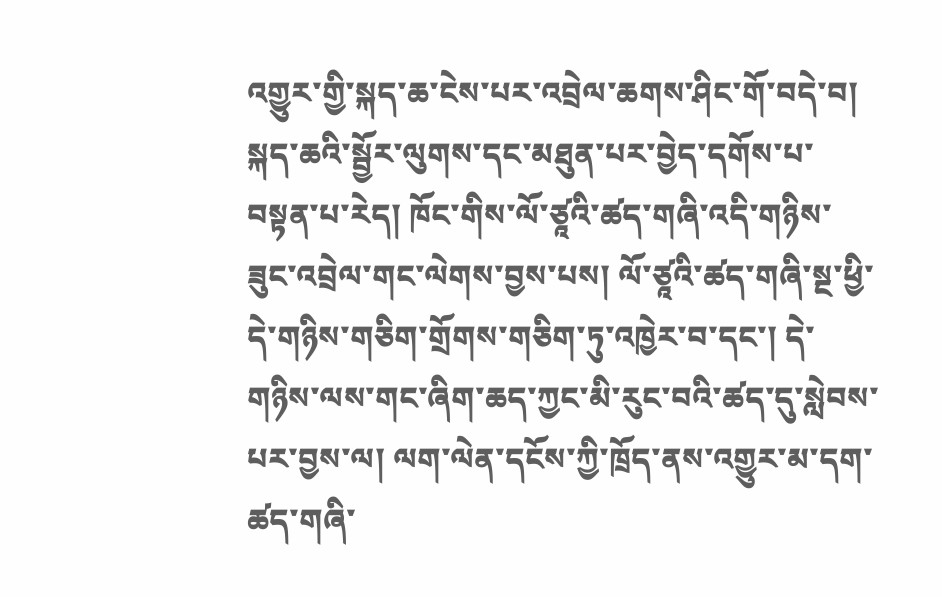འགྱུར་གྱི་སྐད་ཆ་ངེས་པར་འབྲེལ་ཆགས་ཤིང་གོ་བདེ་བ། སྐད་ཆའི་སྦྱོར་ལུགས་དང་མཐུན་པར་བྱེད་དགོས་པ་བསྟན་པ་རེད། ཁོང་གིས་ལོ་ཙཱའི་ཚད་གཞི་འདི་གཉིས་ཟུང་འབྲེལ་གང་ལེགས་བྱས་པས། ལོ་ཙཱའི་ཚད་གཞི་སྔ་ཕྱི་དེ་གཉིས་གཅིག་གྲོགས་གཅིག་ཏུ་འཁྱེར་བ་དང་། དེ་གཉིས་ལས་གང་ཞིག་ཆད་ཀྱང་མི་རུང་བའི་ཚད་དུ་སླེབས་པར་བྱས་ལ། ལག་ལེན་དངོས་ཀྱི་ཁྲོད་ནས་འགྱུར་མ་དག་ཚད་གཞི་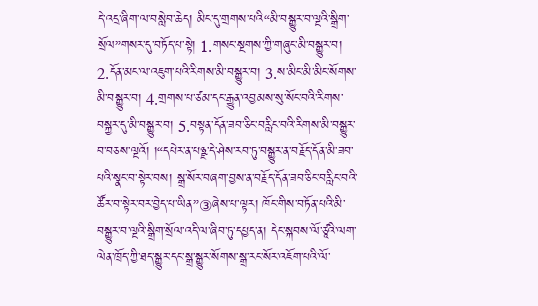དེ་འདྲ་ཞིག་ལ་བསླེབ་ཆེད། མིང་དུ་གྲགས་པའི“མི་བསྒྱུར་བ་ལྔའི་སྒྲིག་སྲོལ”གསར་དུ་བཏོད་པ་སྟེ། 1.གསང་སྔགས་ཀྱི་གཞུང་མི་བསྒྱུར་བ། 2.དོན་མང་ལ་འཇུག་པའི་རིགས་མི་བསྒྱུར་བ། 3.ས་མིང་མི་མིང་སོགས་མི་བསྒྱུར་བ། 4.གྲགས་པ་ཙམ་དང་རྒྱུན་འབྱམས་སུ་སོང་བའི་རིགས་བསྐྱར་དུ་མི་བསྒྱུར་བ། 5.བསྟན་དོན་ཟབ་ཅིང་བརླིང་བའི་རིགས་མི་བསྒྱུར་བ་བཅས་ལྔའོ། །“དཔེར་ན་པཉྫ་དེ་ཤེས་རབ་ཏུ་བསྒྱུར་ན་བརྗོད་དོན་མི་ཟབ་པའི་སྣང་བ་སྟེར་བས། སྒྲ་སོར་བཞག་བྱས་ན་བརྗོད་དོན་ཟབ་ཅིང་བརླིང་བའི་ཚོར་བ་སྟེར་བར་བྱེད་པ་ཡིན”③ཞེས་པ་ལྟར། ཁོང་གིས་བཏོན་པའི་མི་བསྒྱུར་བ་ལྔའི་སྒྲིག་སྲོལ་འདི་ལ་ཞིབ་ཏུ་དཔྱད་ན། དེང་སྐབས་ལོ་ཙཱའི་ལག་ལེན་ཁྲོད་ཀྱི་ཐད་སྒྱུར་དང་སྒྲ་སྒྱུར་སོགས་སྒྲ་རང་སོར་འཇོག་པའི་ལོ་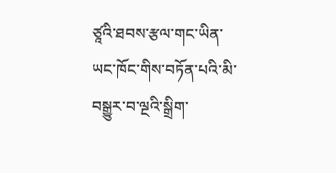ཙཱའི་ཐབས་རྩལ་གང་ཡིན་ཡང་ཁོང་གིས་བཏོན་པའི་མི་བསྒྱུར་བ་ལྔའི་སྒྲིག་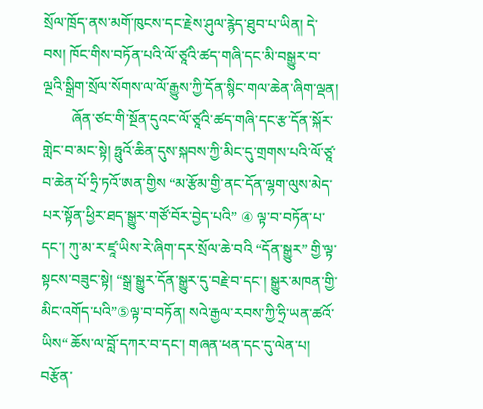སྲོལ་ཁྲོད་ནས་མགོ་ཁུངས་དང་རྗེས་ཤུལ་རྙེད་ཐུབ་པ་ཡིན། དེ་བས། ཁོང་གིས་བཏོན་པའི་ལོ་ཙཱའི་ཚད་གཞི་དང་མི་བསྒྱུར་བ་ལྔའི་སྒྲིག་སྲོལ་སོགས་ལ་ལོ་རྒྱུས་ཀྱི་དོན་སྙིང་གལ་ཆེན་ཞིག་ལྡན།
        ཞོན་ཙང་གི་སྔོན་དུའང་ལོ་ཙཱའི་ཚད་གཞི་དང་རྩ་དོན་སྐོར་གླེང་བ་མང་སྟེ། ཧྥུའོ་ཆིན་དུས་སྐབས་ཀྱི་མིང་དུ་གྲགས་པའི་ལོ་ཙཱ་བ་ཆེན་པོ་ཧྲི་ཏའོ་ཨན་གྱིས “མ་རྩོམ་གྱི་ནང་དོན་ལྷག་ལུས་མེད་པར་སྟོན་ཕྱིར་ཐད་སྒྱུར་གཙོ་བོར་བྱེད་པའི” ④ ལྟ་བ་བཏོན་པ་དང་། ཀུ་མ་ར་ཛཱ་ཡིས་རེ་ཞིག་དར་སྲོལ་ཆེ་བའི “དོན་སྒྱུར” གྱི་ལྟ་སྟངས་བཟུང་སྟེ། “སྒྲ་སྒྱུར་དོན་སྒྱུར་དུ་བརྗེ་བ་དང་། སྒྱུར་མཁན་གྱི་མིང་འགོད་པའི”⑤ལྟ་བ་བཏོན། སའེ་རྒྱལ་རབས་ཀྱི་ཧྲི་ཡན་ཚའོ་ཡིས“ ཆོས་ལ་བློ་དཀར་བ་དང་། གཞན་ཕན་དང་དུ་ལེན་པ། བརྩོན་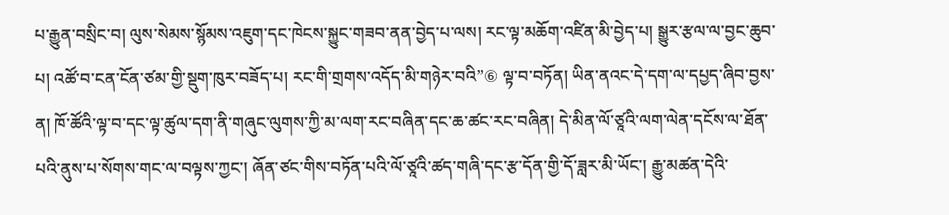པ་རྒྱུན་བསྲིང་བ། ལུས་སེམས་སྙོམས་འཇུག་དང་ཁེངས་སྐྱུང་གཟབ་ནན་བྱེད་པ་ལས། རང་ལྟ་མཆོག་འཛིན་མི་བྱེད་པ། སྒྱུར་རྩལ་ལ་བྱང་ཆུབ་པ། འཚོ་བ་ངན་ངོན་ཙམ་གྱི་སྡུག་ཁུར་བཟོད་པ། རང་གི་གྲགས་འདོད་མི་གཉེར་བའི”⑥ ལྟ་བ་བཏོན། ཡིན་ནའང་དེ་དག་ལ་དཔྱད་ཞིབ་བྱས་ན། ཁོ་ཚོའི་ལྟ་བ་དང་ལྟ་ཚུལ་དག་ནི་གཞུང་ལུགས་ཀྱི་མ་ལག་རང་བཞིན་དང་ཆ་ཚང་རང་བཞིན། དེ་མིན་ལོ་ཙཱའི་ལག་ལེན་དངོས་ལ་ཐོན་པའི་ནུས་པ་སོགས་གང་ལ་བལྟས་ཀྱང་། ཞོན་ཙང་གིས་བཏོན་པའི་ལོ་ཙཱའི་ཚད་གཞི་དང་རྩ་དོན་གྱི་དོ་ཟླར་མི་ཡོང་། རྒྱུ་མཚན་དེའི་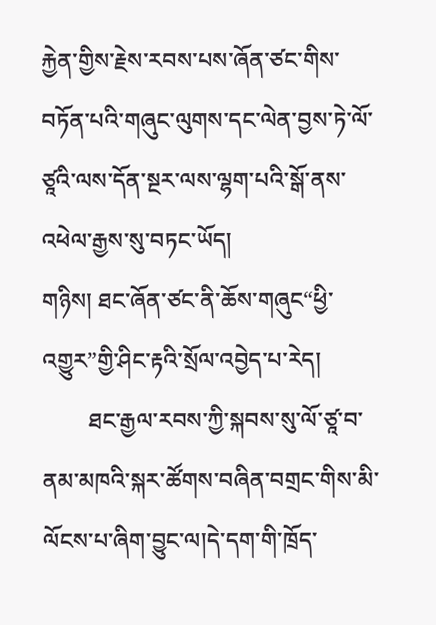རྐྱེན་གྱིས་རྗེས་རབས་པས་ཞོན་ཙང་གིས་བཏོན་པའི་གཞུང་ལུགས་དང་ལེན་བྱས་ཏེ་ལོ་ཙཱའི་ལས་དོན་སྔར་ལས་ལྷག་པའི་སྒོ་ནས་འཕེལ་རྒྱས་སུ་བཏང་ཡོད།
གཉིས། ཐང་ཞོན་ཙང་ནི་ཆོས་གཞུང“ཕྱི་འགྱུར”གྱི་ཤིང་རྟའི་སྲོལ་འབྱེད་པ་རེད།
        ཐང་རྒྱལ་རབས་ཀྱི་སྐབས་སུ་ལོ་ཙཱ་བ་ནམ་མཁའི་སྐར་ཚོགས་བཞིན་བགྲང་གིས་མི་ལོངས་པ་ཞིག་བྱུང་ལ།དེ་དག་གི་ཁྲོད་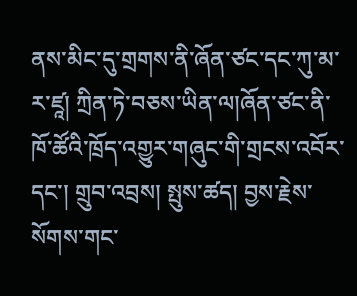ནས་མིང་དུ་གྲགས་ནི་ཞོན་ཙང་དང་ཀུ་མ་ར་ཛཱ། ཀྲིན་ཏེ་བཅས་ཡིན་ལ།ཞོན་ཙང་ནི་ཁོ་ཚོའི་ཁྲོད་འགྱུར་གཞུང་གི་གྲངས་འབོར་དང་། གྲུབ་འབྲས། སྤུས་ཚད། བྱས་རྗེས་སོགས་གང་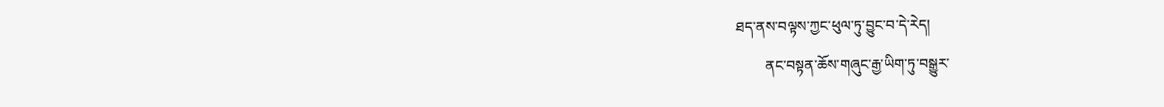ཐད་ནས་བལྟས་ཀྱང་ཕུལ་ཏུ་བྱུང་བ་དེ་རེད།
        ནང་བསྟན་ཆོས་གཞུང་རྒྱ་ཡིག་ཏུ་བསྒྱུར་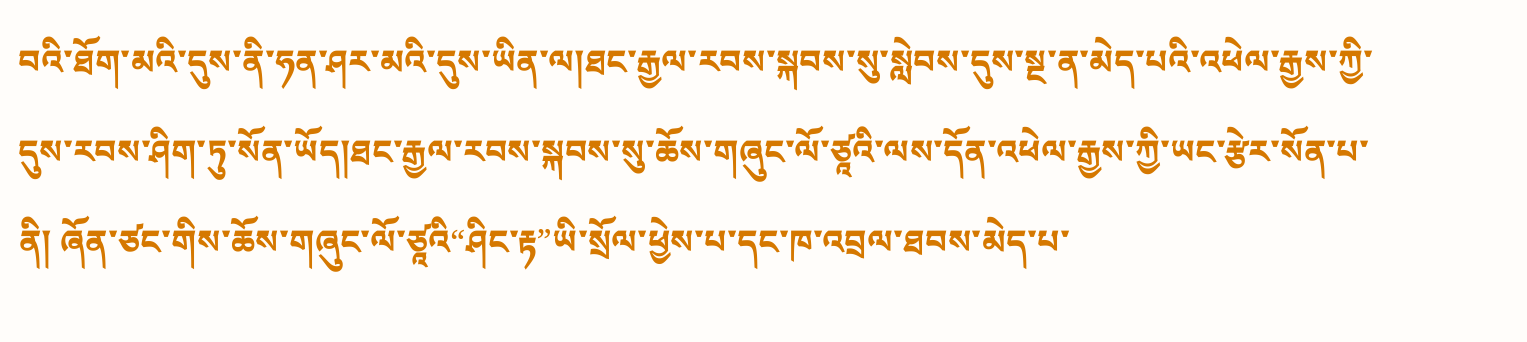བའི་ཐོག་མའི་དུས་ནི་ཧན་ཤར་མའི་དུས་ཡིན་ལ།ཐང་རྒྱལ་རབས་སྐབས་སུ་སླེབས་དུས་སྔ་ན་མེད་པའི་འཕེལ་རྒྱས་ཀྱི་དུས་རབས་ཤིག་ཏུ་སོན་ཡོད།ཐང་རྒྱལ་རབས་སྐབས་སུ་ཆོས་གཞུང་ལོ་ཙཱའི་ལས་དོན་འཕེལ་རྒྱས་ཀྱི་ཡང་རྩེར་སོན་པ་ནི། ཞོན་ཙང་གིས་ཆོས་གཞུང་ལོ་ཙཱའི“ཤིང་རྟ”ཡི་སྲོལ་ཕྱེས་པ་དང་ཁ་འབྲལ་ཐབས་མེད་པ་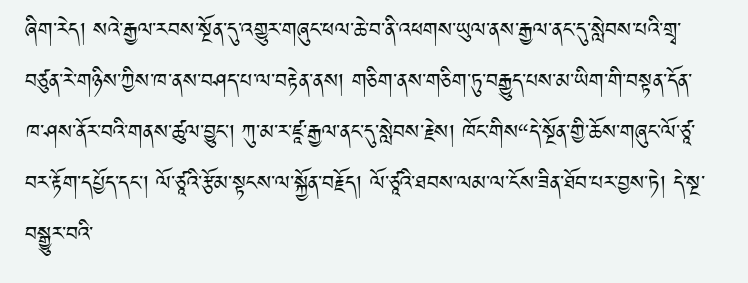ཞིག་རེད། སའེ་རྒྱལ་རབས་སྔོན་དུ་འགྱུར་གཞུང་ཕལ་ཆེ་བ་ནི་འཕགས་ཡུལ་ནས་རྒྱལ་ནང་དུ་སླེབས་པའི་གྲྭ་བཙུན་རེ་གཉིས་ཀྱིས་ཁ་ནས་བཤད་པ་ལ་བརྟེན་ནས། གཅིག་ནས་གཅིག་ཏུ་བརྒྱུད་པས་མ་ཡིག་གི་བསྟན་དོན་ཁ་ཤས་ནོར་བའི་གནས་ཚུལ་བྱུང་། ཀུ་མ་ར་ཛཱ་རྒྱལ་ནང་དུ་སླེབས་རྗེས། ཁོང་གིས“དེ་སྔོན་གྱི་ཆོས་གཞུང་ལོ་ཙཱ་བར་རྟོག་དཔྱོད་དང་། ལོ་ཙཱའི་རྩོམ་སྟངས་ལ་སྐྱོན་བརྗོད། ལོ་ཙཱའི་ཐབས་ལམ་ལ་ངོས་ཟིན་ཐོབ་པར་བྱས་ཏེ། དེ་སྔ་བསྒྱུར་བའི་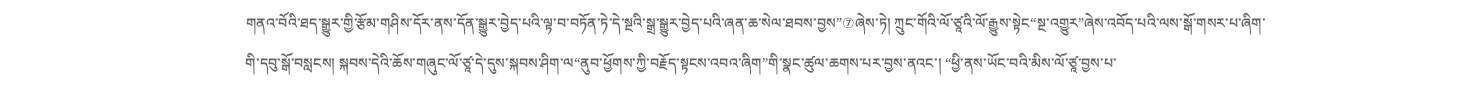གནའ་བོའི་ཐད་སྒྱུར་གྱི་རྩོམ་གཤིས་དོར་ནས་དོན་སྒྱུར་བྱེད་པའི་ལྟ་བ་བཏོན་ཏེ་དེ་སྔའི་སྒྲ་སྒྱུར་བྱེད་པའི་ཞན་ཆ་སེལ་ཐབས་བྱས”⑦ཞེས་ཏེ། ཀྲུང་གོའི་ལོ་ཙཱའི་ལོ་རྒྱུས་སྟེང“སྔ་འགྱུར”ཞེས་འབོད་པའི་ལས་སྒོ་གསར་པ་ཞིག་གི་དབུ་སྒོ་བསླངས། སྐབས་དེའི་ཆོས་གཞུང་ལོ་ཙཱ་དེ་དུས་སྐབས་ཤིག་ལ“ནུབ་ཕྱོགས་ཀྱི་བརྗོད་སྟངས་འབའ་ཞིག”གི་སྣང་ཚུལ་ཆགས་པར་བྱས་ནའང་། “ཕྱི་ནས་ཡོང་བའི་མིས་ལོ་ཙཱ་བྱས་པ་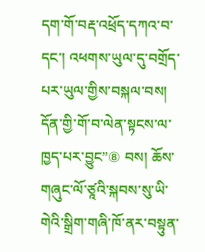དག་གོ་བརྡ་འཕྲོད་དཀའ་བ་དང་། འཕགས་ཡུལ་དུ་བགྲོད་པར་ཡུལ་གྱིས་བསྐལ་བས། དོན་གྱི་གོ་བ་ལེན་སྟངས་ལ་ཁྱད་པར་བྱུང”⑧ བས། ཆོས་གཞུང་ལོ་ཙཱའི་སྐབས་སུ་ཡི་གེའི་སྒྲིག་གཞི་ཁོ་ནར་བསྟུན་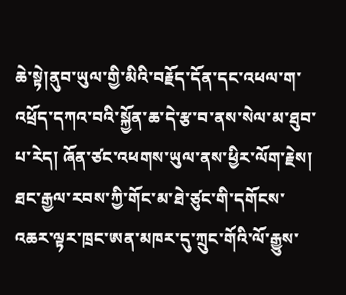ཆེ་སྟེ།ནུབ་ཡུལ་གྱི་མིའི་བརྗོད་དོན་དང་འཕལ་ག་འཕྲོད་དཀའ་བའི་སྐྱོན་ཆ་དེ་རྩ་བ་ནས་སེལ་མ་ཐུབ་པ་རེད། ཞོན་ཙང་འཕགས་ཡུལ་ནས་ཕྱིར་ལོག་རྗེས། ཐང་རྒྱལ་རབས་ཀྱི་གོང་མ་ཐེ་ཙུང་གི་དགོངས་འཆར་ལྟར་ཁྲང་ཨན་མཁར་དུ་ཀྲུང་གོའི་ལོ་རྒྱུས་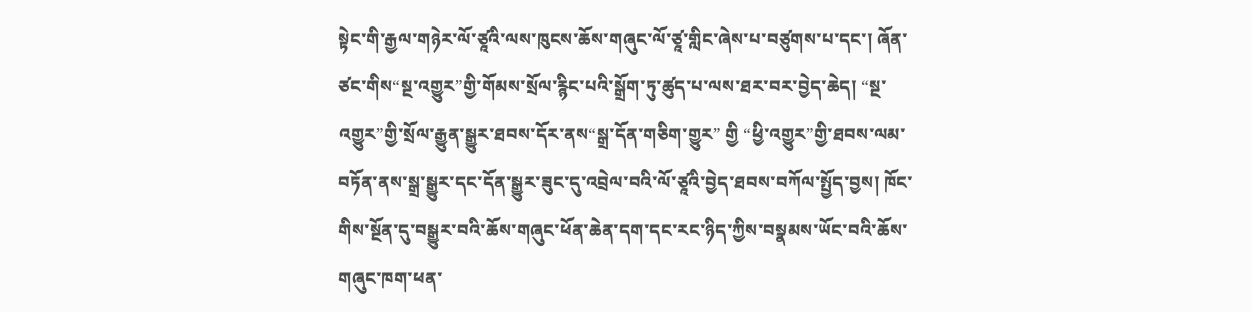སྟེང་གི་རྒྱལ་གཉེར་ལོ་ཙཱའི་ལས་ཁུངས་ཆོས་གཞུང་ལོ་ཙཱ་གླིང་ཞེས་པ་བཙུགས་པ་དང་། ཞོན་ཙང་གིས“སྔ་འགྱུར”གྱི་གོམས་སྲོལ་རྙིང་པའི་སྒྲོག་ཏུ་ཚུད་པ་ལས་ཐར་བར་བྱེད་ཆེད། “སྔ་འགྱུར”གྱི་སྲོལ་རྒྱུན་སྒྱུར་ཐབས་དོར་ནས“སྒྲ་དོན་གཅིག་གྱུར” གྱི “ཕྱི་འགྱུར”གྱི་ཐབས་ལམ་བཏོན་ནས་སྒྲ་སྒྱུར་དང་དོན་སྒྱུར་ཟུང་དུ་འབྲེལ་བའི་ལོ་ཙཱའི་བྱེད་ཐབས་བཀོལ་སྤྱོད་བྱས། ཁོང་གིས་སྔོན་དུ་བསྒྱུར་བའི་ཆོས་གཞུང་ཕོན་ཆེན་དག་དང་རང་ཉིད་ཀྱིས་བསྣམས་ཡོང་བའི་ཆོས་གཞུང་ཁག་ཕན་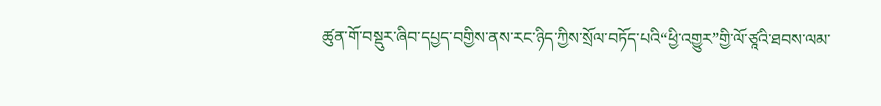ཚུན་གོ་བསྡུར་ཞིབ་དཔྱད་བགྱིས་ནས་རང་ཉིད་ཀྱིས་སྲོལ་བཏོད་པའི“ཕྱི་འགྱུར”གྱི་ལོ་ཙཱའི་ཐབས་ལམ་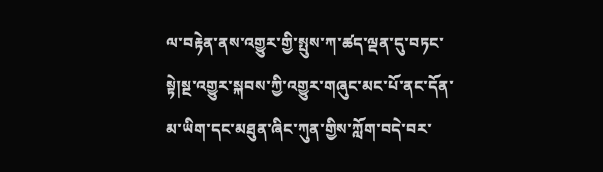ལ་བརྟེན་ནས་འགྱུར་གྱི་སྤུས་ཀ་ཚད་ལྡན་དུ་བཏང་སྟེ།སྔ་འགྱུར་སྐབས་ཀྱི་འགྱུར་གཞུང་མང་པོ་ནང་དོན་མ་ཡིག་དང་མཐུན་ཞིང་ཀུན་གྱིས་ཀློག་བདེ་བར་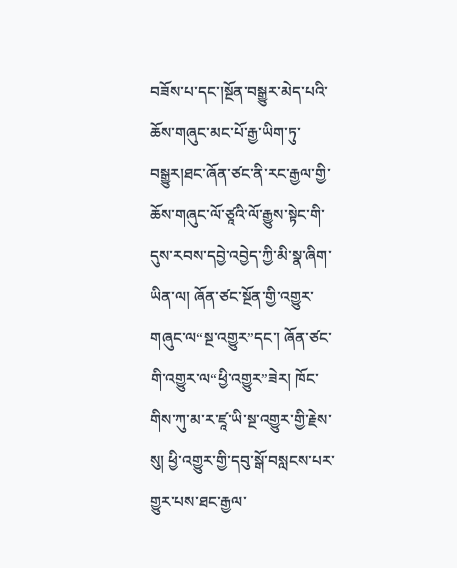བཟོས་པ་དང་།སྔོན་བསྒྱུར་མེད་པའི་ཆོས་གཞུང་མང་པོ་རྒྱ་ཡིག་ཏུ་བསྒྱུར།ཐང་ཞོན་ཙང་ནི་རང་རྒྱལ་གྱི་ཆོས་གཞུང་ལོ་ཙཱའི་ལོ་རྒྱུས་སྟེང་གི་དུས་རབས་དབྱེ་འབྱེད་ཀྱི་མི་སྣ་ཞིག་ཡིན་ལ། ཞོན་ཙང་སྔོན་གྱི་འགྱུར་གཞུང་ལ“སྔ་འགྱུར”དང་། ཞོན་ཙང་གི་འགྱུར་ལ“ཕྱི་འགྱུར”ཟེར། ཁོང་གིས་ཀུ་མ་ར་ཛཱ་ཡི་སྔ་འགྱུར་གྱི་རྗེས་སུ། ཕྱི་འགྱུར་གྱི་དབུ་སྒོ་བསླངས་པར་གྱུར་པས་ཐང་རྒྱལ་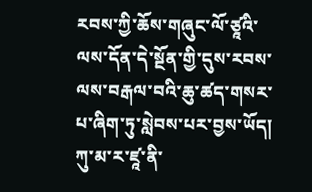རབས་ཀྱི་ཆོས་གཞུང་ལོ་ཙཱའི་ལས་དོན་དེ་སྔོན་གྱི་དུས་རབས་ལས་བརྒལ་བའི་ཆུ་ཚད་གསར་པ་ཞིག་ཏུ་སླེབས་པར་བྱས་ཡོད། ཀུ་མ་ར་ཛཱ་ནི་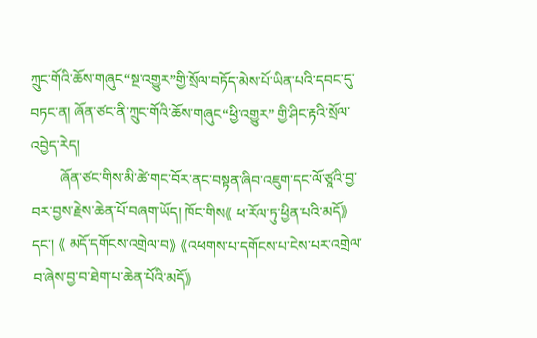ཀྲུང་གོའི་ཆོས་གཞུང“སྔ་འགྱུར”གྱི་སྲོལ་བཏོད་མེས་པོ་ཡིན་པའི་དབང་དུ་བཏང་ན། ཞོན་ཙང་ནི་ཀྲུང་གོའི་ཆོས་གཞུང“ཕྱི་འགྱུར” གྱི་ཤིང་རྟའི་སྲོལ་འབྱེད་རེད།
        ཞོན་ཙང་གིས་མི་ཚེ་གང་བོར་ནང་བསྟན་ཞིབ་འཇུག་དང་ལོ་ཙཱའི་བྱ་བར་བྱས་རྗེས་ཆེན་པོ་བཞག་ཡོད། ཁོང་གིས《 ཕ་རོལ་ཏུ་ཕྱིན་པའི་མདོ》 དང་། 《 མདོ་དགོངས་འགྲེལ་བ》 《འཕགས་པ་དགོངས་པ་ངེས་པར་འགྲེལ་བ་ཞེས་བྱ་བ་ཐེག་པ་ཆེན་པོའི་མདོ》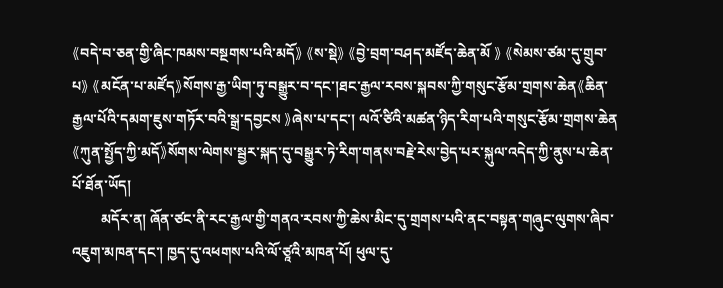《བདེ་བ་ཅན་གྱི་ཞིང་ཁམས་བསྔགས་པའི་མདོ》 《ས་སྡེ》 《བྱེ་བྲག་བཤད་མཛོད་ཆེན་མོ 》 《སེམས་ཙམ་དུ་གྲུབ་པ》 《མངོན་པ་མཛོད》སོགས་རྒྱ་ཡིག་ཏུ་བསྒྱུར་བ་དང་།ཐང་རྒྱལ་རབས་སྐབས་ཀྱི་གསུང་རྩོམ་གྲགས་ཆེན《ཆིན་རྒྱལ་པོའི་དམག་ཇུས་གཏོར་བའི་སྒྲ་དབྱངས 》ཞེས་པ་དང་། ལའོ་ཙིའི་མཚན་ཉིད་རིག་པའི་གསུང་རྩོམ་གྲགས་ཆེན 《ཀུན་སྤྱོད་ཀྱི་མདོ》སོགས་ལེགས་སྦྱར་སྐད་དུ་བསྒྱུར་ཏེ་རིག་གནས་བརྗེ་རེས་བྱེད་པར་སྐུལ་འདེད་ཀྱི་ནུས་པ་ཆེན་པོ་ཐོན་ཡོད།
        མདོར་ན། ཞོན་ཙང་ནི་རང་རྒྱལ་གྱི་གནའ་རབས་ཀྱི་ཆེས་མིང་དུ་གྲགས་པའི་ནང་བསྟན་གཞུང་ལུགས་ཞིབ་འཇུག་མཁན་དང་། ཁྱད་དུ་འཕགས་པའི་ལོ་ཙཱའི་མཁན་པོ། ཕུལ་དུ་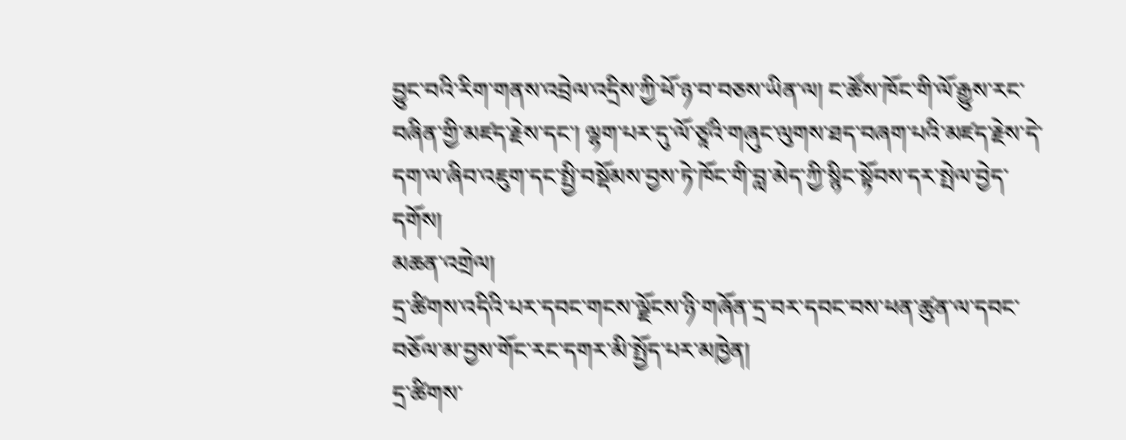བྱུང་བའི་རིག་གནས་འབྲེལ་འདྲིས་ཀྱི་ཕོ་ཉ་བ་བཅས་ཡིན་ལ། ང་ཚོས་ཁོང་གི་ལོ་རྒྱུས་རང་བཞིན་གྱི་མཛད་རྗེས་དང་། ལྷག་པར་དུ་ལོ་ཙཱའི་གཞུང་ལུགས་ཐད་བཞག་པའི་མཛད་རྗེས་དེ་དག་ལ་ཞིབ་འཇུག་དང་སྤྱི་བསྡོམས་བྱས་ཏེ་ཁོང་གི་བླ་མེད་ཀྱི་སྙིང་སྟོབས་དར་སྤེལ་བྱེད་དགོས།
མཆན་འགྲེལ།
དྲ་ཚིགས་འདིའི་པར་དབང་གངས་ལྗོངས་ཉི་གཞོན་དྲ་བར་དབང་བས་ཕན་ཚུན་ལ་དབང་བཅོལ་མ་བྱས་གོང་རང་དགར་མི་སྤྱོད་པར་མཁྱེན།
དྲ་ཚིགས་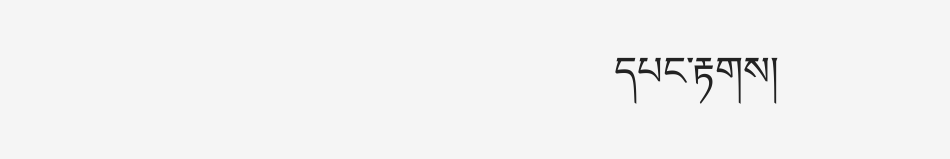དཔང་རྟགས།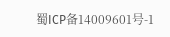蜀ICP备14009601号-1